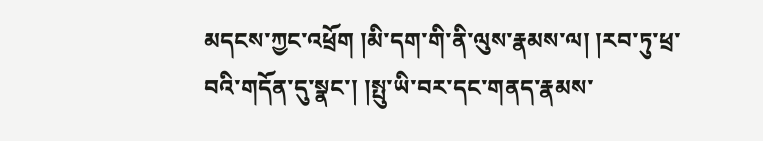མདངས་ཀྱང་འཕྲོག །མི་དག་གི་ནི་ལུས་རྣམས་ལ། །རབ་ཏུ་ཕྲ་བའི་གདོན་དུ་སྣང་། །སྤུ་ཡི་བར་དང་གནད་རྣམས་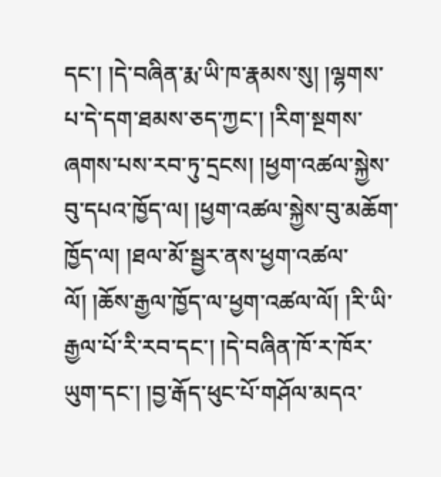དང་། །དེ་བཞིན་རྨ་ཡི་ཁ་རྣམས་སུ། །ལྷགས་པ་དེ་དག་ཐམས་ཅད་ཀྱང་། །རིག་སྔགས་ཞགས་པས་རབ་ཏུ་དྲངས། །ཕྱག་འཚལ་སྐྱེས་བུ་དཔའ་ཁྱོད་ལ། །ཕྱག་འཚལ་སྐྱེས་བུ་མཆོག་ཁྱོད་ལ། །ཐལ་མོ་སྦྱར་ནས་ཕྱག་འཚལ་ལོ། །ཆོས་རྒྱལ་ཁྱོད་ལ་ཕྱག་འཚལ་ལོ། །རི་ཡི་རྒྱལ་པོ་རི་རབ་དང་། །དེ་བཞིན་ཁོ་ར་ཁོར་ཡུག་དང་། །བྱ་རྒོད་ཕུང་པོ་གཤོལ་མདའ་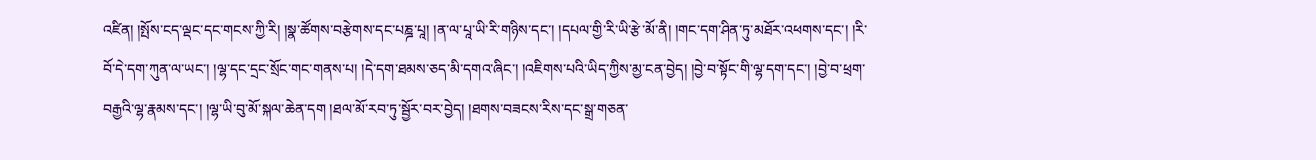འཛིན། །སྤོས་ངད་ལྡང་དང་གངས་ཀྱི་རི། །སྣ་ཚོགས་བརྩེགས་དང་པཎྜ་པཱ། །ན་ལ་པཱ་ཡི་རི་གཉིས་དང་། །དཔལ་གྱི་རི་ཡི་རྩེ་མོ་ནི། །གང་དག་ཤིན་ཏུ་མཐོར་འཕགས་དང་། །རི་བོ་དེ་དག་ཀུན་ལ་ཡང་། །ལྷ་དང་དྲང་སྲོང་གང་གནས་པ། །དེ་དག་ཐམས་ཅད་མི་དགའ་ཞིང་། །འཇིགས་པའི་ཡིད་ཀྱིས་མྱ་ངན་བྱེད། །བྱེ་བ་སྟོང་གི་ལྷ་དག་དང་། །བྱེ་བ་ཕྲག་བརྒྱའི་ལྷ་རྣམས་དང་། །ལྷ་ཡི་བུ་མོ་སྐལ་ཆེན་དག །ཐལ་མོ་རབ་ཏུ་སྦྱོར་བར་བྱེད། །ཐགས་བཟངས་རིས་དང་སྒྲ་གཅན་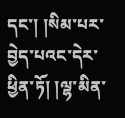དང་། །སིམ་པར་བྱེད་པའང་དེར་ཕྱིན་ཏོ། །ལྷ་མིན་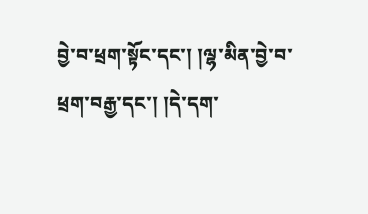བྱེ་བ་ཕྲག་སྟོང་དང་། །ལྷ་མིན་བྱེ་བ་ཕྲག་བརྒྱ་དང་། །དེ་དག་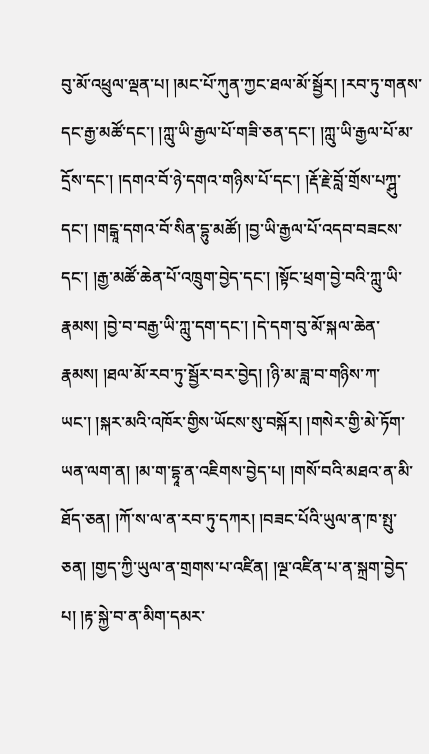བུ་མོ་འཕྲུལ་ལྡན་པ། །མང་པོ་ཀུན་ཀྱང་ཐལ་མོ་སྦྱོར། །རབ་ཏུ་གནས་དང་རྒྱ་མཚོ་དང་། །ཀླུ་ཡི་རྒྱལ་པོ་གཟི་ཅན་དང་། །ཀླུ་ཡི་རྒྱལ་པོ་མ་དྲོས་དང་། །དགའ་བོ་ཉེ་དགའ་གཉིས་པོ་དང་། །རྡོ་རྗེ་བློ་གྲོས་པཀྴུ་དང་། །གངྒཱ་དགའ་བོ་སིན་དྷུ་མཚོ། །བྱ་ཡི་རྒྱལ་པོ་འདབ་བཟངས་དང་། །རྒྱ་མཚོ་ཆེན་པོ་འཁྲུག་བྱེད་དང་། །སྟོང་ཕྲག་བྱེ་བའི་ཀླུ་ཡི་རྣམས། །བྱེ་བ་བརྒྱ་ཡི་ཀླུ་དག་དང་། །དེ་དག་བུ་མོ་སྐལ་ཆེན་རྣམས། །ཐལ་མོ་རབ་ཏུ་སྦྱོར་བར་བྱེད། །ཉི་མ་ཟླ་བ་གཉིས་ཀ་ཡང་། །སྐར་མའི་འཁོར་གྱིས་ཡོངས་སུ་བསྐོར། །གསེར་གྱི་མེ་ཏོག་ཡན་ལག་ན། །མ་ག་དྷཱ་ན་འཇིགས་བྱེད་པ། །གསོ་བའི་མཐའ་ན་མི་ཐོད་ཅན། །ཀོ་ས་ལ་ན་རབ་ཏུ་དཀར། །བཟང་པོའི་ཡུལ་ན་ཁ་སྤུ་ཅན། །གྱད་ཀྱི་ཡུལ་ན་གྲགས་པ་འཛིན། །ལྔ་འཛིན་པ་ན་སྐྲག་བྱེད་པ། །རྟ་སྐྱེ་བ་ན་མིག་དམར་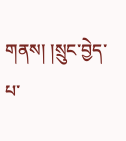གནས། །སྲུང་བྱེད་པ་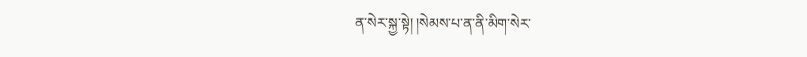ན་སེར་སྐྱ་སྟེ། །སེམས་པ་ན་ནི་མིག་སེར་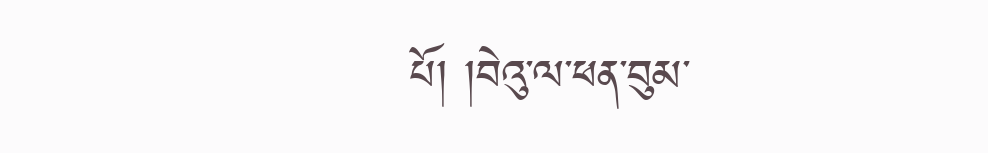པོ། །བེའུ་ལ་ཕན་བུམ་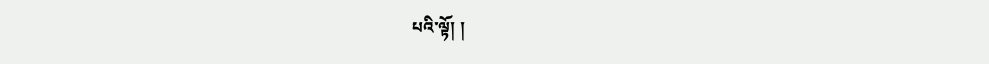པའི་ལྟོ། །